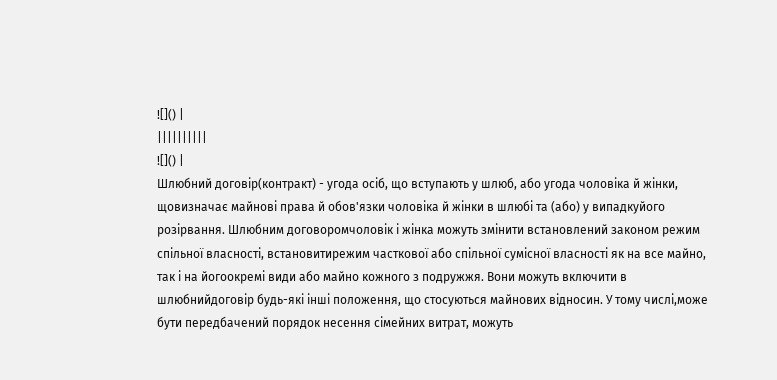![]() |
||||||||||
![]() |
Шлюбний договір(контракт) - угода осіб, що вступають у шлюб, або угода чоловіка й жінки, щовизначає майнові права й обов'язки чоловіка й жінки в шлюбі та (або) у випадкуйого розірвання. Шлюбним договоромчоловік і жінка можуть змінити встановлений законом режим спільної власності, встановитирежим часткової або спільної сумісної власності як на все майно, так і на йогоокремі види або майно кожного з подружжя. Вони можуть включити в шлюбнийдоговір будь-які інші положення, що стосуються майнових відносин. У тому числі,може бути передбачений порядок несення сімейних витрат, можуть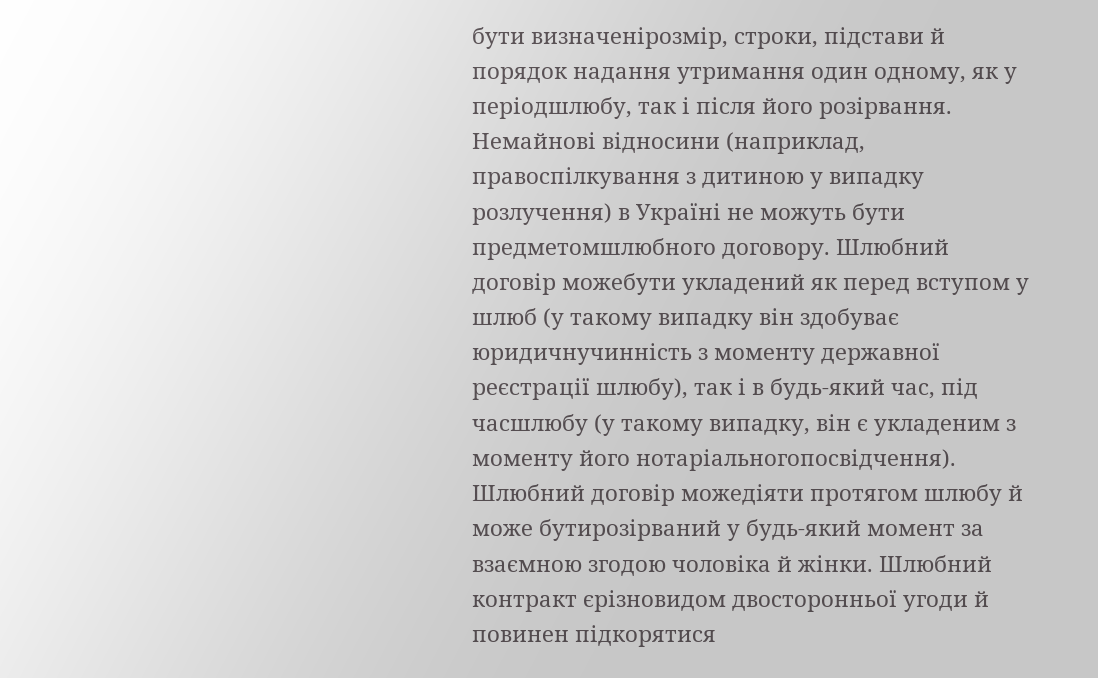бути визначенірозмір, строки, підстави й порядок надання утримання один одному, як у періодшлюбу, так і після його розірвання. Немайнові відносини (наприклад, правоспілкування з дитиною у випадку розлучення) в Україні не можуть бути предметомшлюбного договору. Шлюбний договір можебути укладений як перед вступом у шлюб (у такому випадку він здобуває юридичнучинність з моменту державної реєстрації шлюбу), так і в будь-який час, під часшлюбу (у такому випадку, він є укладеним з моменту його нотаріальногопосвідчення). Шлюбний договір можедіяти протягом шлюбу й може бутирозірваний у будь-який момент за взаємною згодою чоловіка й жінки. Шлюбний контракт єрізновидом двосторонньої угоди й повинен підкорятися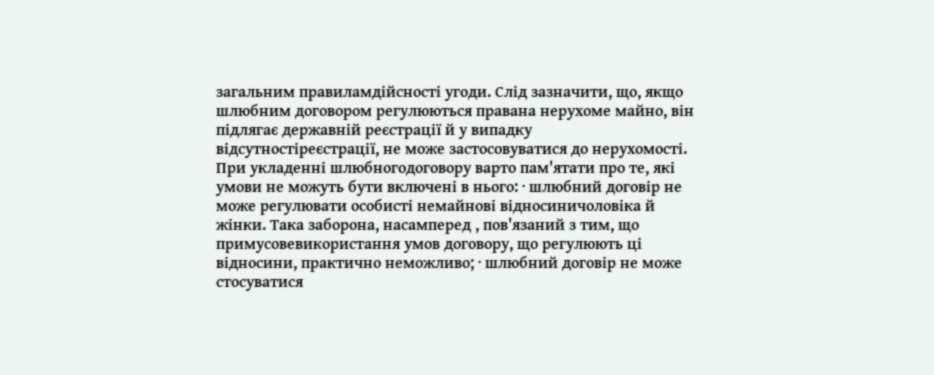загальним правиламдійсності угоди. Слід зазначити, що, якщо шлюбним договором регулюються правана нерухоме майно, він підлягає державній реєстрації й у випадку відсутностіреєстрації, не може застосовуватися до нерухомості. При укладенні шлюбногодоговору варто пам'ятати про те, які умови не можуть бути включені в нього: · шлюбний договір не може регулювати особисті немайнові відносиничоловіка й жінки. Така заборона, насамперед , пов'язаний з тим, що примусовевикористання умов договору, що регулюють ці відносини, практично неможливо; · шлюбний договір не може стосуватися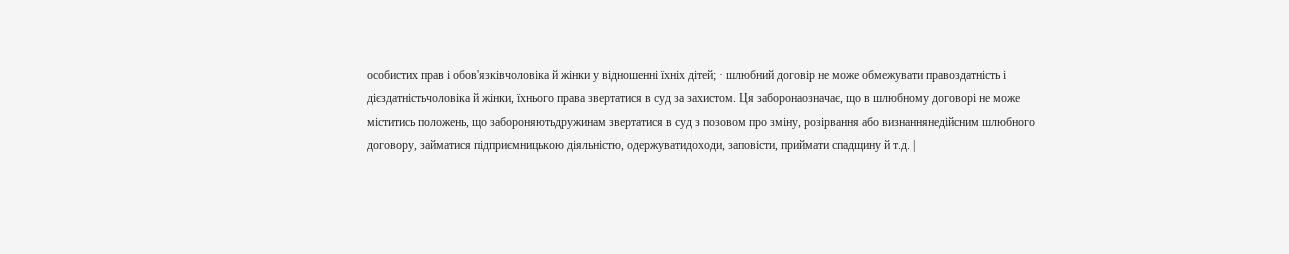особистих прав і обов'язківчоловіка й жінки у відношенні їхніх дітей; · шлюбний договір не може обмежувати правоздатність і дієздатністьчоловіка й жінки, їхнього права звертатися в суд за захистом. Ця заборонаозначає, що в шлюбному договорі не може міститись положень, що забороняютьдружинам звертатися в суд з позовом про зміну, розірвання або визнаннянедійсним шлюбного договору, займатися підприємницькою діяльністю, одержуватидоходи, заповісти, приймати спадщину й т.д. |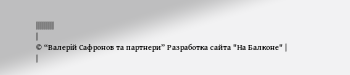|||||||||
|
© “Валерій Сафронов та партнери” Разработка сайта "На Балконе" |
|